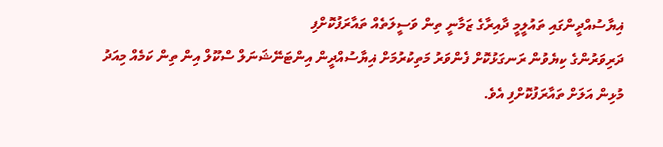ޣިޔާސުއްދީންގައި ތައުލީމީ ދާއިރާގެ ޒަމާނީ ތިން ވަސީލަތެއް ތައާރަފުކޮށްފި
ދަރިވަރުންގެ ކިޔެވުން ރަނގަޅުކޮށް ފެންވަރު މަތިކުރުމަށް ޣިޔާސުއްދީން އިންޓަނޭޝަނަލް ސްކޫލް އިން ތިން ކަމެއް މިއަދު މުޅިން އަލަށް ތައާރަފުކޮށްފި އެވެ.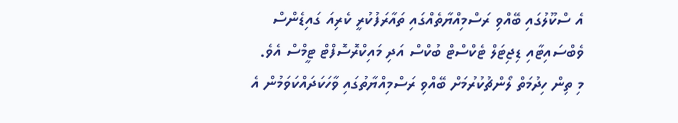އެ ސްކޫލުގައި ބޭއްވި ރަސްމިއްޔާތެއްގައި ތައާރަފުކުރީ ކެރިއަ ގައިޑެންސް ވެބްސައިޓާއި ޑިޖިޓަލް ޓެކްސްޓް ބުކްސް އަދި މައިކްރޮސޮފްޓް ޓީމްސް އެވެ.
މި ތިން ހިދުމަތް ލޯންޗުކުރުމަށް ބޭއްވި ރަސްމިއްޔާތުގައި ވާހަކަދައްކަވަމުން އެ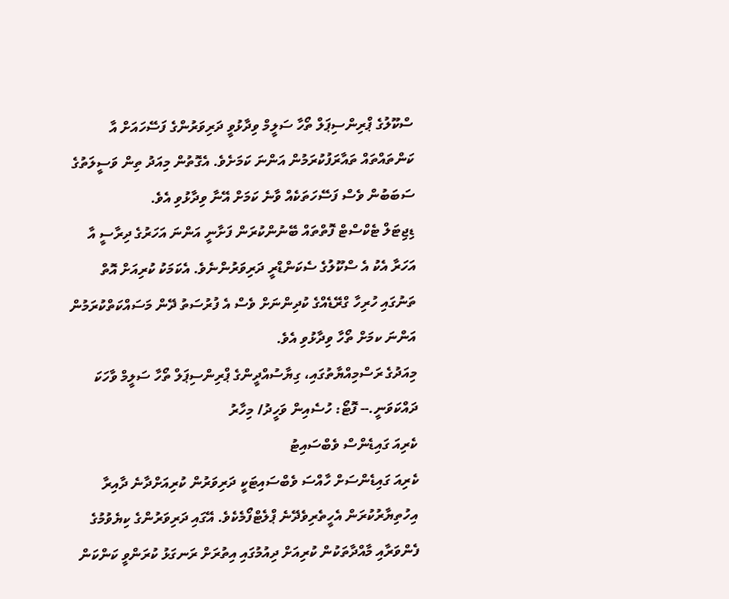ސްކޫލުގެ ޕްރިންސިޕަލް ތޯހާ ސަލީމް ވިދާޅުވީ ދަރިވަރުންގެ ފަސޭހައަށް އާ ކަންތައްތައް ތައާރަފުކުރަމުން އަންނަ ކަމަށެވެ. އެގޮތުން މިއަދު ތިން ވަސީލަތުގެ ސަބަބުން ވެސް ފަސޭހަތަކެއް ވާނެ ކަމަށް އޭނާ ވިދާޅުވި އެވެ.
ޑިޖިޓަލް ޓެކްސްޓް ފޮތްތައް ބޭނުންކުރަން ފަށާނީ އަންނަ އަހަރުގެ ދިރާސީ އާ އަހަރާ އެކު އެ ސްކޫލުގެ ސެކަންޑްރީ ދަރިވަރުންނެވެ. އެކަމަކު ކުރިއަށް އޮތް ތަނުގައި ހުރިހާ ގްރޭޑެއްގެ ކުދިންނަށް ވެސް އެ ފުރުސަތު ދޭން މަސައްކަތްކުރަމުން އަންނަ ކމަށް ތޯހާ ވިދާޅުވި އެވެ.
މިއަދުގެ ރަސްމިއްޔާތުގައި، ގިޔާސުއްދީންގެ ޕްރިންސިޕަލް ތޯހާ ސަލީމް ވާހަކަ ދައްކަވަނީ.-- ފޮޓޯ: ހުސެއިން ވަހީދު/ މިހާރު
ކެރިއަ ގައިޑެންސް ވެބްސައިޓު
ކެރިއަ ގައިޑެންސަށް ހާއްސަ ވެބްސައިޓަކީ ދަރިވަރުން ކުރިއަށްދާނެ ދާއިރާ އިހުތިޔާރުކުރަން އެހީތެރިވެދޭނެ ޕްލެޓްފޯމެކެވެ. އޭގައި ދަރިވަރުންގެ ކިޔެވުމުގެ ފެންވަރާއި މާއްދާތަކުން ކުރިއަށް ދިއުމުގައި އިތުރަށް ރަނގަޅު ކުރަންވީ ކަންކަން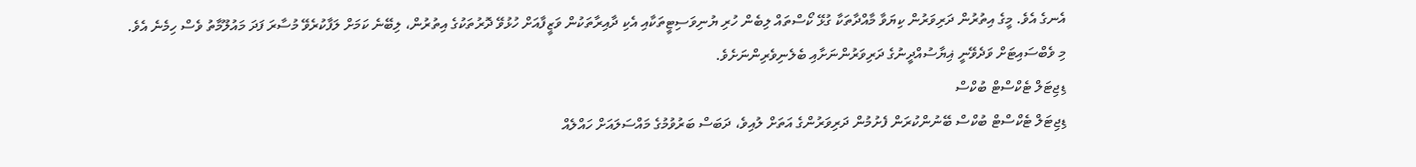އެނގެ އެވެ. މީގެ އިތުރުން ދަރިވަރުން ކިޔަވާ މާއްދާތަކާ ގުޅޭ ކޯސްތައް ލިބެން ހުރި ޔުނިވަސިޓީތަކާއި އެކި ދާއިރާތަކުން ވަޒީފާއަށް ހުޅުވޭ ދޮރުތަކުގެ އިތުރުން، ލިބޭނެ ކަމަށް ލަފާކުރެވޭ މުސާރަ ފަދަ މައުލޫމާތު ވެސް ހިމެނެ އެވެ.
މި ވެބްސައިޓަށް ވަދެވޭނީ ޣިޔާސުއްދީނުގެ ދަރިވަރުންނަށާއި ބެލެނިވެރިންނަށެވެ.
ޑިޖިޓަލް ޓެކްސްޓް ބުކްސް
ޑިޖިޓަލް ޓެކްސްޓް ބުކްސް ބޭނުންކުރަން ފެށުމުން ދަރިވަރުންގެ އަތަށް ލުއިވެ، ދަބަސް ބަރުވުމުގެ މައްސަލައަށް ހައްލެއް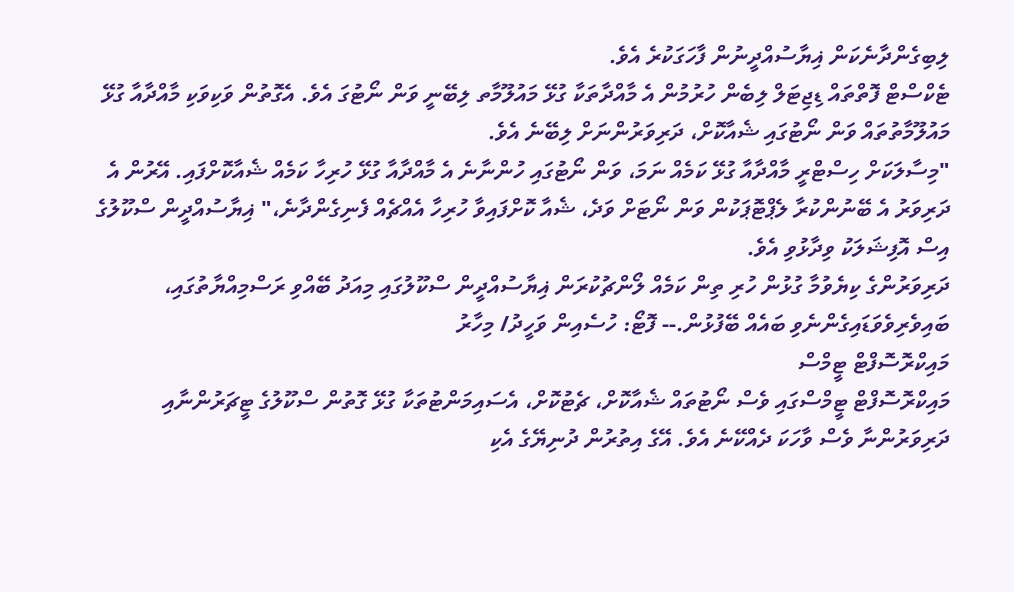ލިބިގެންދާނެކަން ޣިޔާސުއްދީނުން ފާހަގަކުރެ އެވެ.
ޓެކްސްޓް ފޮތްތައް ޑިޖިޓަލް ލިބެން ހުރުމުން އެ މާއްދާތަކާ ގުޅޭ މައުލޫމާތ ލިބޭނީ ވަން ނޯޓުގަ އެވެ. އެގޮތުން ވަކިވަކި މާއްދާއާ ގުޅޭ މައުލޫމާތުތައް ވަން ނޯޓުގައި ޝެއާކޮށް، ދަރިވަރުންނަށް ލިބޭނެ އެވެ.
"މިސާލަކަށް ހިސްޓްރީ މާއްދާއާ ގުޅޭ ކަމެއް ނަމަ، ވަން ނޯޓުގައި ހުންނާނެ އެ މާއްދާއާ ގުޅޭ ހުރިހާ ކަމެއް ޝެއާކޮށްފައި. އޭރުން އެ ދަރިވަރު އެ ބޭނުންކުރާ ލެޕްޓޮޕަކުން ވަން ނޯޓަށް ވަދެ، ޝެއާ ކޮށްފައިވާ ހުރިހާ އެއްޗެއް ފެނިގެންދާނެ،" ޣިޔާސުއްދީން ސްކޫލުގެ އިސް އޮފިޝަލަކު ވިދާޅުވި އެވެ.
ދަރިވަރުންގެ ކިޔެވުމާ ގުޅުން ހުރި ތިން ކަމެއް ލޯންޗުކުރަން ޣިޔާސުއްދީން ސްކޫލުގައި މިއަދު ބޭއްވި ރަސްމިއްޔާތުގައި، ބައިވެރިވެވަޑައިގެންނެވި ބައެއް ބޭފުޅުން.-- ފޮޓޯ: ހުސެއިން ވަހީދު/ މިހާރު
މައިކްރޮސޮފްޓް ޓީމްސް
މައިކްރޮސޮފްޓް ޓީމްސްގައި ވެސް ނޯޓުތައް ޝެއާކޮށް، ޗެޓުކޮށް، އެސައިމަންޓުތަކާ ގުޅޭ ގޮތުން ސްކޫލުގެ ޓީޗަރުންނާއި ދަރިވަރުންނާ ވެސް ވާހަކަ ދެއްކޭނެ އެވެ. އޭގެ އިތުރުން ދުނިޔޭގެ އެކި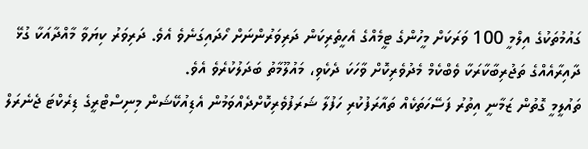ގައުމުތަކުގެ އިލްމީ 100 ވަރަކަށް މީހުންގެ ޓީމެއްގެ އެހީތެރިކަން ދަރިވަރުންނަށް ހޯދައިގަނެވެ އެވެ. ދަރިވަރު ކިޔަވާ މާއްދާއަކާ ގުޅޭ ދާއިރާއެއްގެ ތަޖުރިބާކާރަކާ ވެބްކެމް މެދުވެރިކޮށް ވާހަކަ ދެކެވި، މައުލޫމާތު ބަދަލުކުރެވެ އެވެ.
ތައުލީމީ ގޮތުން ޒަމާނީ އިތުރު ފަސޭހަތަކެއް ތައާރަފުކުރި ހަފުލާ ޝަރަފުވެރިކޮށްދެއްވަމުން އެޑިއުކޭޝަން މިނިސްޓްރީގެ ޑިރެކްޓަ ޖެނެރަލް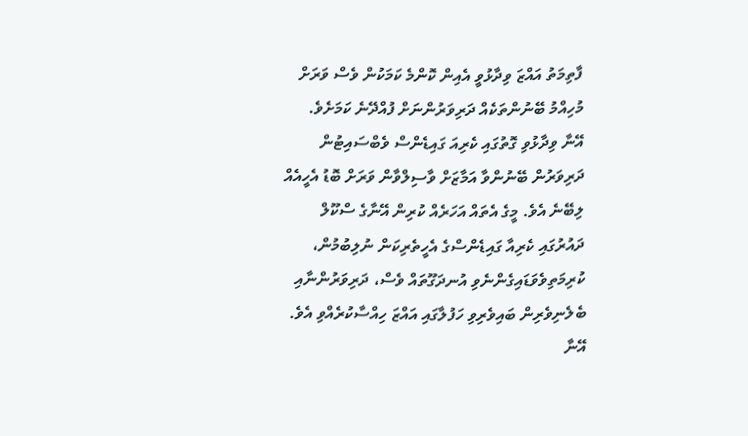ފާތިމަތު އައްޒަ ވިދާޅުވީ އެއިން ކޮންމެ ކަމަކުން ވެސް ވަރަށް މުހިއްމު ބޭނުންތަކެއް ދަރިވަރުންނަށް ފުއްދޭނެ ކަމަށެވެ.
އޭނާ ވިދާޅުވި ގޮތުގައި ކެރިއަ ގައިޑެންސް ވެބްސައިޓުން ދަރިވަރުން ބޭނުންވާ އަމާޒަށް ވާސިލްވާން ވަރަށް ބޮޑު އެހީއެއް ލިބޭނެ އެވެ. މީގެ އެތައް އަހަރެއް ކުރިން އޭނާގެ ސްކޫލް ދައުރުގައި ކެރިއާ ގައިޑެންސްގެ އެހީތެރިކަން ނުލިބުމުން، ކުރިމަތިވެވަޑައިގެންނެވި އުނދަގޫތައް ވެސް، ދަރިވަރުންނާއި ބެލެނިވެރިން ބައިވެރިވި ހަފުލާގައި އައްޒަ ހިއްސާކުރެއްވި އެވެ.
އޭނާ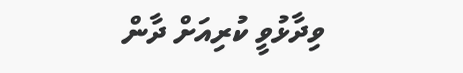ވިދާޅުވީ ކުރިއަށް ދާން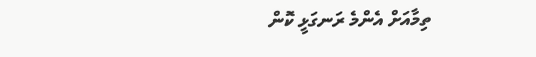ތިމާއަށް އެންމެ ރަނގަޅީ ކޮން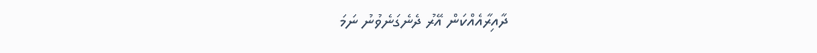ދާއިރާއެއްކަން އޭރު ދެނެގަނެވުނު ނަމަ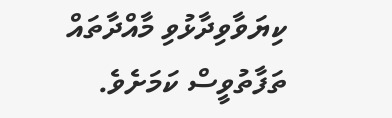ކިޔަވާވިދާޅުވި މާއްދާތައް ތަފާތުވީސް ކަމަށެވެ.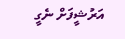އަރުޝީފަށް ނެގީ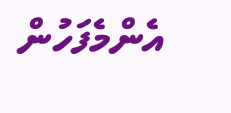އެންމެފަހުން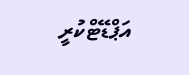އަޕްޑޭޓްކުރީ